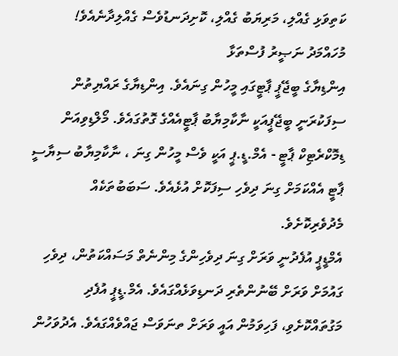ކަތިވަޅި ގެއްލި، މަރިޔަބު ގެއްލި، ކޮށިދަނޑުވެސް ގެއްލިދާނެއެވެ!
މުހައްމަދު ނަޞީރު ފުސްތަޅާ
އިންޑިޔާގެ ބީޖޭޕީ ޕާޓީގައި މީހުން ގިނައެވެ. އިންޑިޔާގެ ރައްޔިތުން ސިފަކުރަނީ ބީޖޭޕީއަކީ ނާކާމިޔާބު ޕާޓީއެއްގެ ގޮތުގައެވެ. މޯލްޑިވިއަން ޑިމޮކްރެޓިކް ޕާޓީ - އެމް.ޑީ.ޕީ އަކީ ވެސް މީހުން ގިނަ ، ނާކާމިޔާބު ސިޔާސީ ޕާޓީ އެއްކަމަށް ގިނަ ދިވެހި ސިފަކޮށް އުޅެއެވެ. ސަބަބުތަކެއް މެދުވެރިކޮށެވެ.
އެމްޑީޕީ އުފެދުނީ ވަރަށް ގިނަ ދިވެހިންގެ މިންނެތް މަސައްކަތުން، ދިވެހި ގައުމަށް ވަރަށް ބޭނުންތެރި ދަނޑިވަޅެއްގައެވެ. އެމް.ޑީޕީ އުފެދި މަގުތައްކޮށެވި، ފަހިވަމުން އައީ ވަރަށް ތނަވަސް ޖައްވެއްގައެވެ. އެދުވަހުން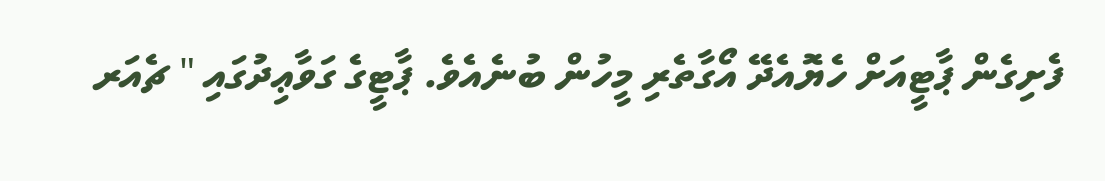ފެށިގެން ޕާޓީއަށް ހެޔޮއެދޭ އޯގާތެރި މީހުން ބުނެއެވެ. ޕާޓީގެ ގަވާޢިދުގައި " ޗެއަރ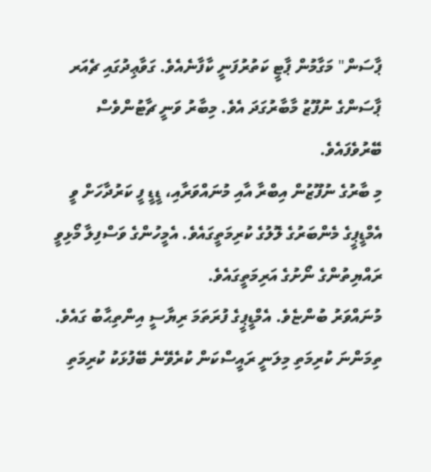ޕާސަން" މަގާމުން ޕާޓީ ކަތުރުފަނީ ކާފާނެއެވެ. ގަވާޢިދުގައި ޗެއަރ ޕާސަންގެ ނުފޫޒު މާބާރުގަދަ އެވެ. މިބާރު ވަނީ ޗާޓުންވެސް ބޭރުވެފައެވެ.
މި ބާރުގެ ނުފޫޒުން އިބްރާ އާއި މުނައްވަރާއި، ޑީޑީ ފީ ކަރުދާހަށް ވީ އެމްޑީޕީގެ މެންބަރުގެ ލޮލުގެ ކުރިމަތީގައެވެ. އެމީހުންގެ ވަސްފިލާ މޯޅިވީ ރައްޔިތުންގެ ނޯށުގެ އަރިމަތީގައެވެ.
މުނައްވަރު ބުންޏެވެ. އެމްޑީޕީގެ ފުރަތަމަ ރިޔާސީ އިންތިޙާބު ގައެވެ. ތިމަންނަ ކުރިމަތި މިލަނީ ރައީސްކަން ކުރެވޭނެ ބޭފުޅަކު ކުރިމަތި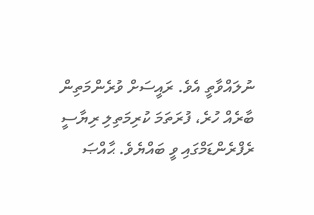ނުލައްވާތީ އެވެ. ރައީސަށް ވުރެންމަތިން ބާރެއް ހުރެ، ފުރަތަމަ ކުރިމަތިލި ރިޔާސީ ރެފްރެންޑަމްގައި ވީ ބައްޔެވެ. ޙާއްޞަ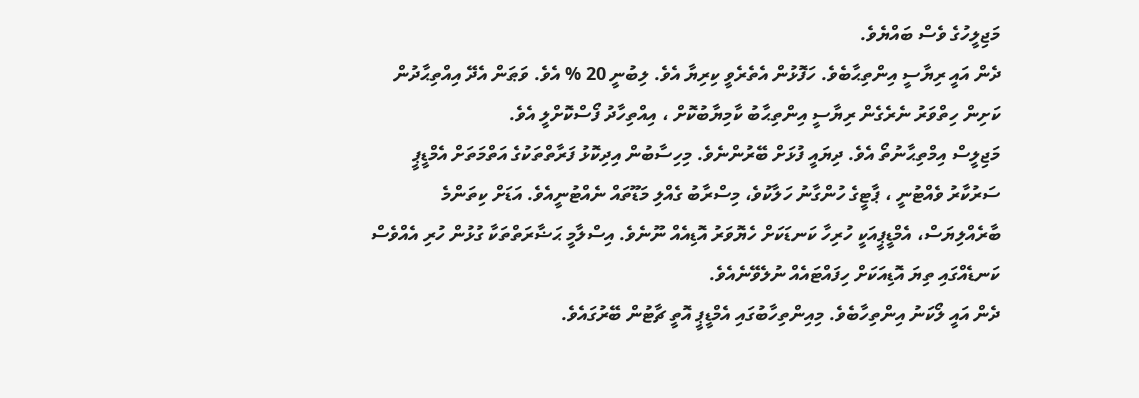މަޖިލީހުގެ ވެސް ބައްޔެވެ.
ދެން އައީ ރިޔާސީ އިންތިޙާބެވެ. ހަފޮޅުން އެތެރެވީ ކިރިޔާ އެވެ. ލިބުނީ 20 % އެވެ. ވަޠަން އެދޭ އިއްތިޙާދުން ކަށިން ހިތްވަރު ނެރެގެން ރިޔާސީ އިންތިޙާބު ކާމިޔާބުކޮށް ، އިއްތިހާދު ފޯސްކޮށްލީ އެވެ.
މަޖިލީސް އިމްތިޙާނުތޯ އެވެ. ދިޔައީ ފުޅަށް ބޭރުންނެވެ. މިހިސާބުން އިދިކޮޅު ފަރާތްތަކުގެ އަތްމަތަށް އެމްޑީޕީ ސަރުކާރު ވެއްޓުނީ ، ޕާޓީގެ ހުންގާނު ހަލާކުވެ، މިސްރާބު ގެއްލި މަޑޫތައް ނެއްޓުނީއެވެ. އަޑަށް ކިތަންމެ ބާރެއްލިޔަސް، އެމްޑީޕީއަކީ ހުރިހާ ކަނޑަކަށް ހެޔޮވަރު އޮޑިއެއް ނޫނެވެ. އިސްލާމީ ޙަޟާރަތްތަކާ ގުޅުން ހުރި އެއްވެސް ކަނޑެއްގައި ތިޔަ އޮޑިއަކަށް ހިފައްޓައެއް ނުލެވޭނެއެވެ.
ދެން އައީ ލޯކަނު އިންތިހާބެވެ. މިއިންތިހާބުގައި އެމްޑީޕީ އޮތީ ޗާޓުން ބޭރުގައެވެ.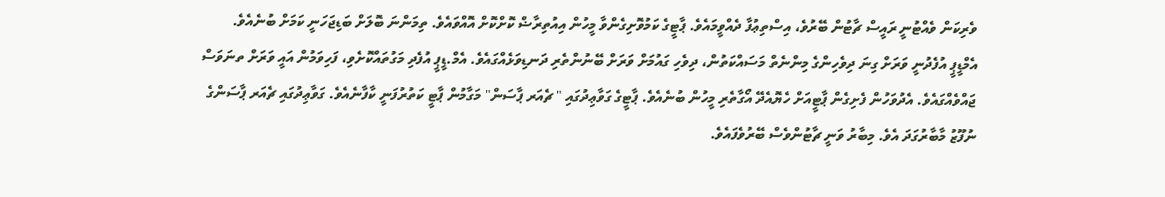ވެރިކަން ވެއްޓުނީ ރައީސް ޗާޓުން ބޭރުވެ، އިސްތިޢުފާ ދެއްވީމައެވެ. ޕާޓީގެ ކަމުވޮށިގެންވާ މީހުން އިއުތިރާޟް ކޮށްކޮށް އޮއްވައެވެ. ތިމަންނަ ބޮލަށް ބަޑިޖަހަނީ ކަމަށް ބުނެއެވެ.
އެމްޑީޕީ އުފެދުނީ ވަރަށް ގިނަ ދިވެހިންގެ މިންނެތް މަސައްކަތުން، ދިވެހި ގައުމަށް ވަރަށް ބޭނުންތެރި ދަނޑިވަޅެއްގައެވެ. އެމް.ޑީޕީ އުފެދި މަގުތައްކޮށެވި، ފަހިވަމުން އައީ ވަރަށް ތނަވަސް ޖައްވެއްގައެވެ. އެދުވަހުން ފެށިގެން ޕާޓީއަށް ހެޔޮއެދޭ އޯގާތެރި މީހުން ބުނެއެވެ. ޕާޓީގެ ގަވާޢިދުގައި " ޗެއަރ ޕާސަން" މަގާމުން ޕާޓީ ކަތުރުފަނީ ކާފާނެއެވެ. ގަވާޢިދުގައި ޗެއަރ ޕާސަންގެ ނުފޫޒު މާބާރުގަދަ އެވެ. މިބާރު ވަނީ ޗާޓުންވެސް ބޭރުވެފައެވެ.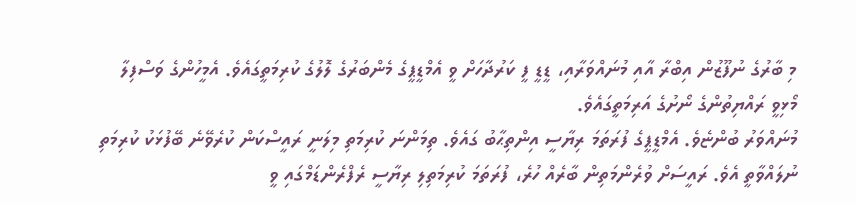މި ބާރުގެ ނުފޫޒުން އިބްރާ އާއި މުނައްވަރާއި، ޑީޑީ ފީ ކަރުދާހަށް ވީ އެމްޑީޕީގެ މެންބަރުގެ ލޮލުގެ ކުރިމަތީގައެވެ. އެމީހުންގެ ވަސްފިލާ މޯޅިވީ ރައްޔިތުންގެ ނޯށުގެ އަރިމަތީގައެވެ.
މުނައްވަރު ބުންޏެވެ. އެމްޑީޕީގެ ފުރަތަމަ ރިޔާސީ އިންތިޙާބު ގައެވެ. ތިމަންނަ ކުރިމަތި މިލަނީ ރައީސްކަން ކުރެވޭނެ ބޭފުޅަކު ކުރިމަތި ނުލައްވާތީ އެވެ. ރައީސަށް ވުރެންމަތިން ބާރެއް ހުރެ، ފުރަތަމަ ކުރިމަތިލި ރިޔާސީ ރެފްރެންޑަމްގައި ވީ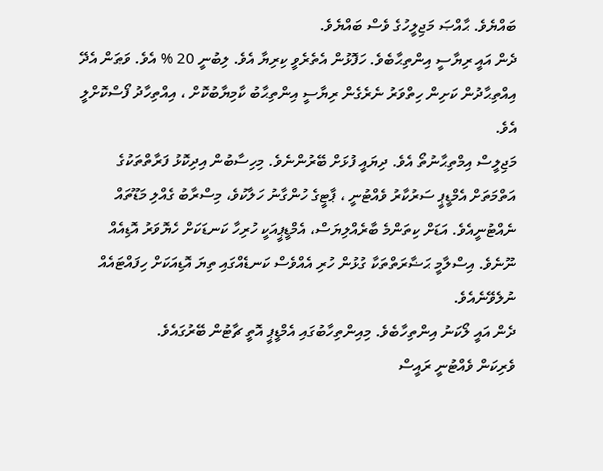ބައްޔެވެ. ޙާއްޞަ މަޖިލީހުގެ ވެސް ބައްޔެވެ.
ދެން އައީ ރިޔާސީ އިންތިޙާބެވެ. ހަފޮޅުން އެތެރެވީ ކިރިޔާ އެވެ. ލިބުނީ 20 % އެވެ. ވަޠަން އެދޭ އިއްތިޙާދުން ކަށިން ހިތްވަރު ނެރެގެން ރިޔާސީ އިންތިޙާބު ކާމިޔާބުކޮށް ، އިއްތިހާދު ފޯސްކޮށްލީ އެވެ.
މަޖިލީސް އިމްތިޙާނުތޯ އެވެ. ދިޔައީ ފުޅަށް ބޭރުންނެވެ. މިހިސާބުން އިދިކޮޅު ފަރާތްތަކުގެ އަތްމަތަށް އެމްޑީޕީ ސަރުކާރު ވެއްޓުނީ ، ޕާޓީގެ ހުންގާނު ހަލާކުވެ، މިސްރާބު ގެއްލި މަޑޫތައް ނެއްޓުނީއެވެ. އަޑަށް ކިތަންމެ ބާރެއްލިޔަސް، އެމްޑީޕީއަކީ ހުރިހާ ކަނޑަކަށް ހެޔޮވަރު އޮޑިއެއް ނޫނެވެ. އިސްލާމީ ޙަޟާރަތްތަކާ ގުޅުން ހުރި އެއްވެސް ކަނޑެއްގައި ތިޔަ އޮޑިއަކަށް ހިފައްޓައެއް ނުލެވޭނެއެވެ.
ދެން އައީ ލޯކަނު އިންތިހާބެވެ. މިއިންތިހާބުގައި އެމްޑީޕީ އޮތީ ޗާޓުން ބޭރުގައެވެ.
ވެރިކަން ވެއްޓުނީ ރައީސް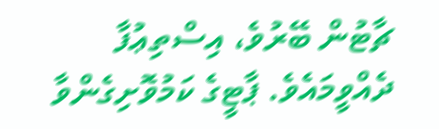ޗާޓުން ބޭރުވެ، އިސްތިޢުފާ ދެއްވީމައެވެ. ޕާޓީގެ ކަމުވޮށިގެންވާ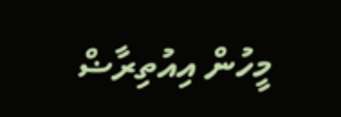މީހުން އިއުތިރާޟް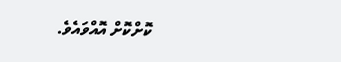ކޮށްކޮށް އޮއްވައެވެ.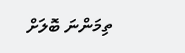ތިމަންނަ ބޮލަށް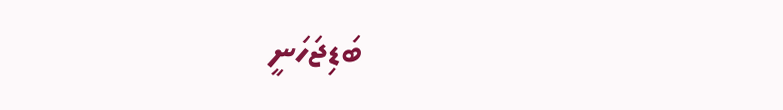ބަޑިޖަހަނީ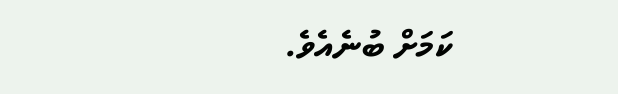ކަމަށް ބުނެއެވެ.